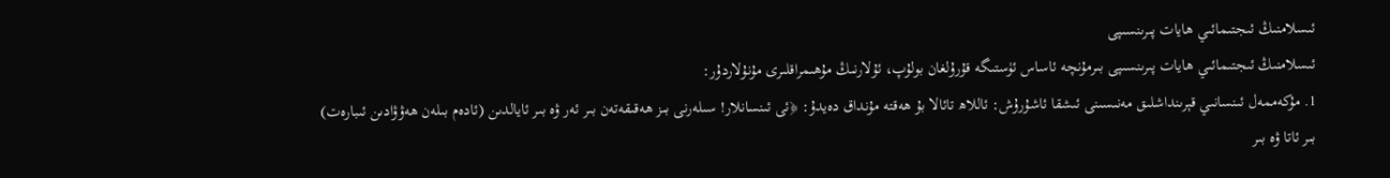ئىسلامنىڭ ئىجتىمائىي ھايات پىرىنسىپى
ئىسلامنىڭ ئىجتىمائىي ھايات پىرىنسىپى بىرمۇنچە ئاساس ئۈستىگە قۇرۇلغان بولۇپ، ئۇلارنىڭ مۇھىمراقلىرى مۇنۇلاردۇر:
1. مۇكەممەل ئىنسانىي قېرىنداشلىق مەنىسىنى ئىشقا ئاشۇرۇش: ئاللاھ تائالا بۇ ھەقتە مۇنداق دەيدۇ: ﴿ئى ئىنسانلار! سىلەرنى بىز ھەقىقەتەن بىر ئەر ۋە بىر ئايالدىن (ئادەم بىلەن ھەۋۋادىن ئىبارەت) بىر ئاتا ۋە بىر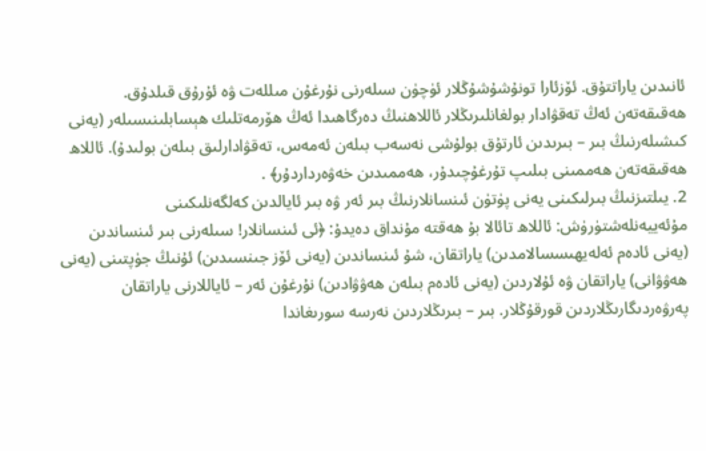ئانىدىن ياراتتۇق. ئۆزئارا تونۇشۇشۇڭلار ئۈچۈن سىلەرنى نۇرغۇن مىللەت ۋە ئۇرۇق قىلدۇق. ھەقىقەتەن ئەڭ تەقۋادار بولغانلىرىڭلار ئاللاھنىڭ دەرگاھىدا ئەڭ ھۆرمەتلىك ھېسابلىنىسىلەر (يەنى كىشىلەرنىڭ بىر – بىرىدىن ئارتۇق بولۇشى نەسەب بىلەن ئەمەس، تەقۋادارلىق بىلەن بولىدۇ). ئاللاھ ھەقىقەتەن ھەممىنى بىلىپ تۇرغۇچىدۇر، ھەممىدىن خەۋەرداردۇر﴾ .
2. يىلتىزنىڭ بىرلىكىنى يەنى پۈتۈن ئىنسانلارنىڭ بىر ئەر ۋە بىر ئايالدىن كەلگەنلىكىنى مۇئەييەنلەشتۈرۈش: ئاللاھ تائالا بۇ ھەقتە مۇنداق دەيدۇ: ﴿ئى ئىنسانلار! سىلەرنى بىر ئىنساندىن (يەنى ئادەم ئەلەيھىسسالامدىن) ياراتقان، شۇ ئىنساندىن (يەنى ئۆز جىنسىدىن) ئۇنىڭ جۈپتىنى (يەنى ھەۋۋانى) ياراتقان ۋە ئۇلاردىن (يەنى ئادەم بىلەن ھەۋۋادىن) نۇرغۇن ئەر – ئاياللارنى ياراتقان پەرۋەردىگارىڭلاردىن قورقۇڭلار. بىر – بىرىڭلاردىن نەرسە سورىغاندا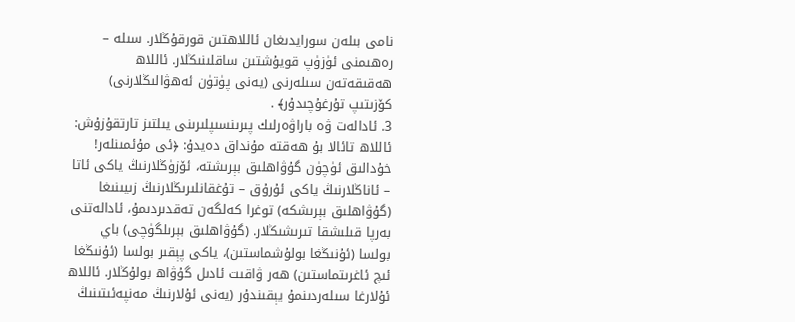نامى بىلەن سورايدىغان ئاللاھتىن قورقۇڭلار. سىلە – رەھىمنى ئۈزۈپ قويۇشتىن ساقلىنىڭلار. ئاللاھ ھەقىقەتەن سىلەرنى (يەنى پۈتۈن ئەھۋالىڭلارنى) كۆزىتىپ تۇرغۇچىدۇر﴾ .
3. ئادالەت ۋە باراۋەرلىك پىرىنسىپلىرىنى يىلتىز تارتقۇزۇش: ئاللاھ تائالا بۇ ھەقتە مۇنداق دەيدۇ: ﴿ئى مۇئمىنلەر! خۇدالىق ئۈچۈن گۇۋاھلىق بېرىشتە، ئۆزۈڭلارنىڭ ياكى ئاتا – ئاناڭلارنىڭ ياكى ئۇرۇق – تۇغقانلىرىڭلارنىڭ زىيىنىغا (گۇۋاھلىق بېرىشكە) توغرا كەلگەن تەقدىردىمۇ، ئادالەتنى بەرپا قىلىشقا تىرىشىڭلار. (گۇۋاھلىق بېرىلگۈچى) باي بولسا (ئۇنىڭغا بولۇشماستىن)، ياكى پېقىر بولسا (ئۇنىڭغا ئىچ ئاغرىتماستىن) ھەر ۋاقىت ئادىل گۇۋاھ بولۇڭلار. ئاللاھ ئۇلارغا سىلەردىنمۇ يېقىندۇر (يەنى ئۇلارنىڭ مەنپەئىتىنىڭ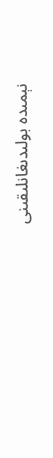نېمىدە بولىدىغانلىقىنى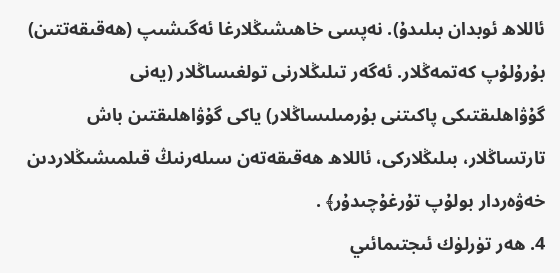ئاللاھ ئوبدان بىلىدۇ). نەپسى خاھىشىڭلارغا ئەگىشىپ (ھەقىقەتتىن) بۇرۇلۇپ كەتمەڭلار. ئەگەر تىلىڭلارنى تولغىساڭلار (يەنى گۇۋاھلىقتىكى پاكىتنى بۇرمىلىساڭلار) ياكى گۇۋاھلىقتىن باش تارتساڭلار، بىلىڭلاركى، ئاللاھ ھەقىقەتەن سىلەرنىڭ قىلمىشىڭلاردىن خەۋەردار بولۇپ تۇرغۇچىدۇر﴾ .
4. ھەر تۈرلۈك ئىجتىمائىي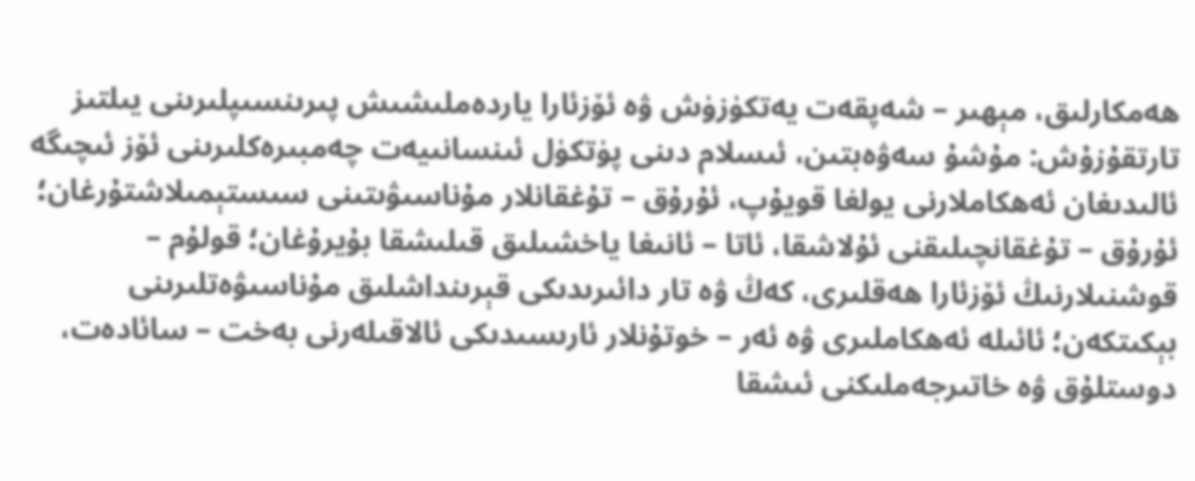ھەمكارلىق، مېھىر – شەپقەت يەتكۈزۈش ۋە ئۆزئارا ياردەملىشىش پىرىنسىپلىرىنى يىلتىز تارتقۇزۇش: مۇشۇ سەۋەبتىن، ئىسلام دىنى پۈتكۈل ئىنسانىيەت چەمبىرەكلىرىنى ئۆز ئىچىگە ئالىدىغان ئەھكاملارنى يولغا قويۇپ، ئۇرۇق – تۇغقانلار مۇناسىۋىتىنى سىستېمىلاشتۇرغان؛ ئۇرۇق – تۇغقانچىلىقنى ئۇلاشقا، ئاتا – ئانىغا ياخشىلىق قىلىشقا بۇيرۇغان؛ قولۇم – قوشنىلارنىڭ ئۆزئارا ھەقلىرى، كەڭ ۋە تار دائىرىدىكى قېرىنداشلىق مۇناسىۋەتلىرىنى بېكىتكەن؛ ئائىلە ئەھكاملىرى ۋە ئەر – خوتۇنلار ئارىسىدىكى ئالاقىلەرنى بەخت – سائادەت، دوستلۇق ۋە خاتىرجەملىكنى ئىشقا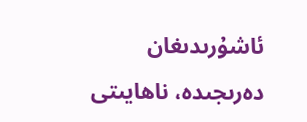ئاشۇرىدىغان دەرىجىدە، ناھايىتى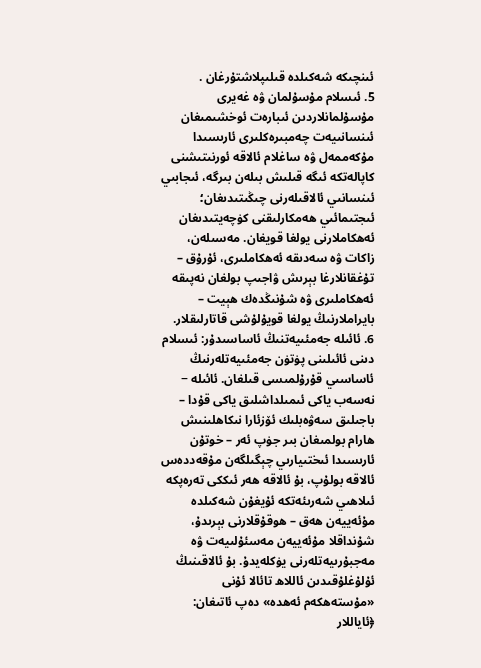ئىنچىكە شەكىلدە قىلىپلاشتۇرغان .
5. ئىسلام مۇسۇلمان ۋە غەيرى مۇسۇلمانلاردىن ئىبارەت ئوخشىمىغان ئىنسانىيەت چەمبىرەكلىرى ئارىسىدا مۇكەممەل ۋە ساغلام ئالاقە ئورنىتىشنى كاپالەتكە ئىگە قىلىش بىلەن بىرگە، ئىجابىي ئىنسانىي ئالاقىلەرنى چىڭىتىدىغان؛ ئىجتىمائىي ھەمكارلىقنى كۈچەيتىدىغان ئەھكاملارنى يولغا قويغان. مەسىلەن، زاكات ۋە سەدىقە ئەھكاملىرى، ئۇرۇق – تۇغقانلارغا بېرىش ۋاجىپ بولغان نەپىقە ئەھكاملىرى ۋە شۇنىڭدەك ھېيت – بايراملارنىڭ يولغا قويۇلۇشى قاتارلىقلار.
6. ئائىلە جەمئىيەتنىڭ ئاساسىدۇر: ئىسلام دىنى ئائىلىنى پۈتۈن جەمئىيەتلەرنىڭ ئاساسىي قۇرۇلمىسى قىلغان. ئائىلە − نەسەب ياكى ئىمىلداشلىق ياكى قۇدا – باجىلىق سەۋەبلىك ئۆزئارا نىكاھلىنىش ھارام بولمىغان بىر جۈپ ئەر – خوتۇن ئارىسىدا ئىختىيارىي چېگىلگەن مۇقەددەس ئالاقە بولۇپ، بۇ ئالاقە ھەر ئىككى تەرەپكە ئىلاھىي شەرىئەتكە ئۇيغۇن شەكىلدە مۇئەييەن ھەق – ھوقۇقلارنى بېرىدۇ، شۇنداقلا مۇئەييەن مەسئۇلىيەت ۋە مەجبۇرىيەتلەرنى يۈكلەيدۇ. بۇ ئالاقىنىڭ ئۇلۇغلۇقىدىن ئاللاھ تائالا ئۇنى «مۇستەھكەم ئەھدە» دەپ ئاتىغان: ﴿ئاياللار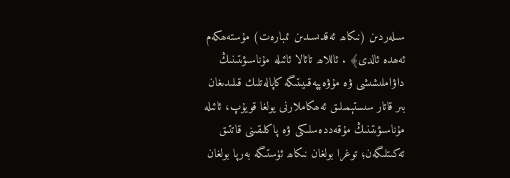سىلەردىن (نىكاھ ئەقدىسىدىن ئىبارەت) مۇستەھكەم ئەھدە ئالدى﴾ . ئاللاھ تائالا ئائىلە مۇناسىۋىتىنىڭ داۋاملىشىشى ۋە مۇۋەپپەقىيىتىگە كاپالەتلىك قىلىدىغان بىر قاتار سىستېمىلىق ئەھكاملارنى يولغا قويۇپ، ئائىلە مۇناسىۋىتىنىڭ مۇقەددەسلىكى ۋە پاكلىقىنى قاتتىق تەكىتلىگەن؛ توغرا بولغان نىكاھ ئۈستىگە بەرپا بولغان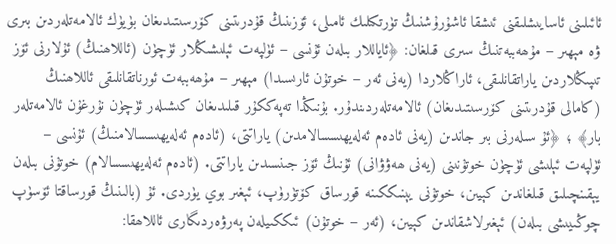ئائىلىنى ئاسايىشلىقنى ئىشقا ئاشۇرۇشنىڭ تۈرتكىلىك ئامىلى، ئۆزىنىڭ قۇدرىتىنى كۆرسىتىدىغان بۈيۈك ئالامەتلەردىن بىرى ۋە مېھىر – مۇھەببەتنىڭ سىرى قىلغان: ﴿ئاياللار بىلەن ئۇنسى – ئۈلپەت ئېلىشىڭلار ئۈچۈن (ئاللاھنىڭ) ئۇلارنى ئۆز تىپىڭلاردىن ياراتقانلىقى، ئاراڭلاردا (يەنى ئەر – خوتۇن ئارىسىدا) مېھىر – مۇھەببەت ئورناتقانلىقى ئاللاھنىڭ (كامالى قۇدرىتىنى كۆرسىتىدىغان) ئالامەتلەردىندۇر. بۇنىڭدا تەپەككۇر قىلىدىغان كىشىلەر ئۈچۈن نۇرغۇن ئالامەتلەر بار﴾ ؛ ﴿ئۇ سىلەرنى بىر جاندىن (يەنى ئادەم ئەلەيھىسسالامدىن) ياراتتى، (ئادەم ئەلەيھىسسالامنىڭ) ئۇنسى – ئۈلپەت ئېلىشى ئۈچۈن خوتۇنىنى (يەنى ھەۋۋانى) ئۇنىڭ ئۆز جىنسىدىن ياراتتى. (ئادەم ئەلەيھىسسالام) خوتۇنى بىلەن يېقىنچىلىق قىلغاندىن كېيىن، خوتۇنى يېنىككىنە قورساق كۆتۈرۈپ، ئېغىر بوي يۈردى. ئۇ (بالىنىڭ قورساقتا ئۆسۈپ چوڭىيىشى بىلەن) ئېغىرلاشقاندىن كېيىن، (ئەر – خوتۇن) ئىككىيلەن پەرۋەردىگارى ئاللاھقا: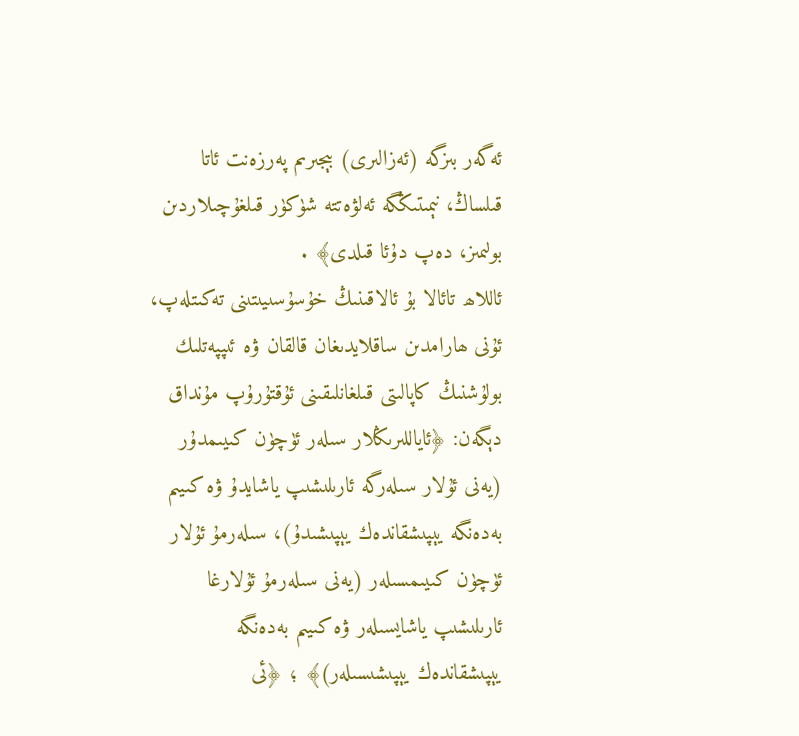ئەگەر بىزگە (ئەزالىرى) بېجىرىم پەرزەنت ئاتا قىلساڭ، نېمىتىڭگە ئەلۋەتتە شۈكۈر قىلغۇچىلاردىن بولىمىز، دەپ دۇئا قىلدى﴾ .
ئاللاھ تائالا بۇ ئالاقىنىڭ خۇسۇسىيىتىنى تەكىتلەپ، ئۇنى ھارامدىن ساقلايدىغان قالقان ۋە ئىپپەتلىك بولۇشنىڭ كاپالىتى قىلغانلىقىنى ئۇقتۇرۇپ مۇنداق دېگەن: ﴿ئاياللىرىڭلار سىلەر ئۈچۈن كىيىمدۇر (يەنى ئۇلار سىلەرگە ئارىلىشىپ ياشايدۇ ۋە كىيىم بەدەنگە يېپىشقاندەك يېپىشىدۇ)، سىلەرمۇ ئۇلار ئۈچۈن كىيىمسىلەر (يەنى سىلەرمۇ ئۇلارغا ئارىلىشىپ ياشايسىلەر ۋە كىيىم بەدەنگە يېپىشقاندەك يېپىشىسىلەر)﴾ ؛ ﴿ئى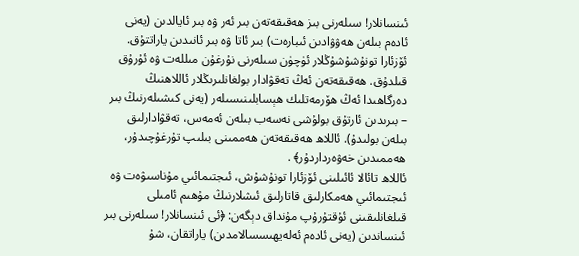ئىنسانلار! سىلەرنى بىز ھەقىقەتەن بىر ئەر ۋە بىر ئايالدىن (يەنى ئادەم بىلەن ھەۋۋادىن ئىبارەت) بىر ئاتا ۋە بىر ئانىدىن ياراتتۇق. ئۆزئارا تونۇشۇشۇڭلار ئۈچۈن سىلەرنى نۇرغۇن مىللەت ۋە ئۇرۇق قىلدۇق. ھەقىقەتەن ئەڭ تەقۋادار بولغانلىرىڭلار ئاللاھنىڭ دەرگاھىدا ئەڭ ھۆرمەتلىك ھېسابلىنىسىلەر (يەنى كىشىلەرنىڭ بىر – بىرىدىن ئارتۇق بولۇشى نەسەب بىلەن ئەمەس، تەقۋادارلىق بىلەن بولىدۇ). ئاللاھ ھەقىقەتەن ھەممىنى بىلىپ تۇرغۇچىدۇر، ھەممىدىن خەۋەرداردۇر﴾ .
ئاللاھ تائالا ئائىلىنى ئۆزئارا تونۇشۇش، ئىجتىمائىي مۇناسىۋەت ۋە ئىجتىمائىي ھەمكارلىق قاتارلىق ئىشلارنىڭ مۇھىم ئامىلى قىلغانلىقىنى ئۇقتۇرۇپ مۇنداق دېگەن: ﴿ئى ئىنسانلار! سىلەرنى بىر ئىنساندىن (يەنى ئادەم ئەلەيھىسسالامدىن) ياراتقان، شۇ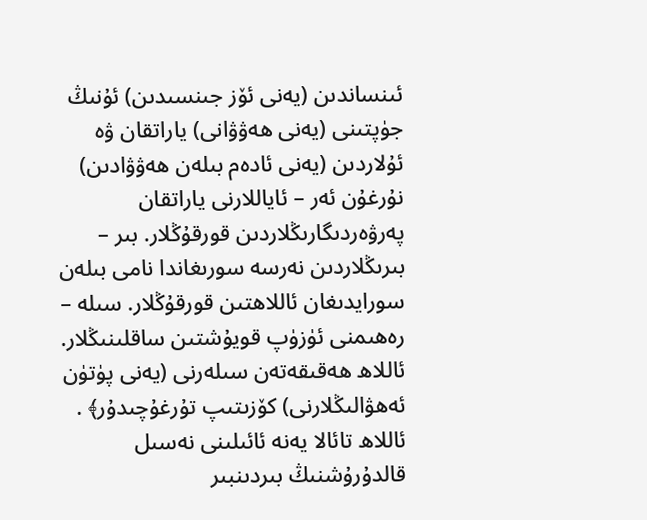ئىنساندىن (يەنى ئۆز جىنسىدىن) ئۇنىڭ جۈپتىنى (يەنى ھەۋۋانى) ياراتقان ۋە ئۇلاردىن (يەنى ئادەم بىلەن ھەۋۋادىن) نۇرغۇن ئەر – ئاياللارنى ياراتقان پەرۋەردىگارىڭلاردىن قورقۇڭلار. بىر – بىرىڭلاردىن نەرسە سورىغاندا نامى بىلەن سورايدىغان ئاللاھتىن قورقۇڭلار. سىلە – رەھىمنى ئۈزۈپ قويۇشتىن ساقلىنىڭلار. ئاللاھ ھەقىقەتەن سىلەرنى (يەنى پۈتۈن ئەھۋالىڭلارنى) كۆزىتىپ تۇرغۇچىدۇر﴾ .
ئاللاھ تائالا يەنە ئائىلىنى نەسىل قالدۇرۇشنىڭ بىردىنبىر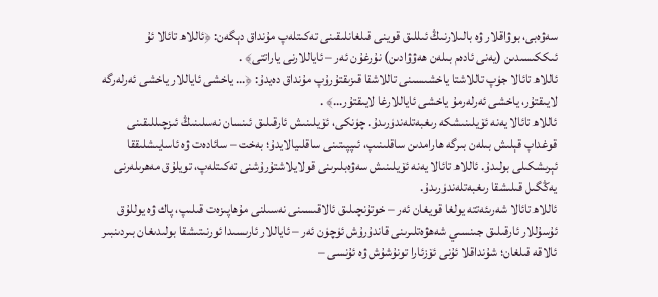سەۋەبى، بوۋاقلار ۋە بالىلارنىڭ ئىللىق قوينى قىلغانلىقىنى تەكىتلەپ مۇنداق دېگەن: ﴿ئاللاھ تائالا ئۇ ئىككىسىدىن (يەنى ئادەم بىلەن ھەۋۋادىن) نۇرغۇن ئەر – ئاياللارنى ياراتتى﴾ .
ئاللاھ تائالا جۈپ تاللاشتا ياخشىسىنى تاللاشقا قىزىقتۇرۇپ مۇنداق دەيدۇ: ﴿… ياخشى ئاياللار ياخشى ئەرلەرگە لايىقتۇر، ياخشى ئەرلەرمۇ ياخشى ئاياللارغا لايىقتۇر…﴾ .
ئاللاھ تائالا يەنە ئۆيلىنىشكە رىغبەتلەندۈرىدۇ. چۈنكى، ئۆيلىنىش ئارقىلىق ئىنسان نەسلىنىڭ ئىزچىللىقىنى قوغداپ قېلىش بىلەن بىرگە ھارامدىن ساقلىنىپ، ئىپپىتىنى ساقلىيالايدۇ؛ بەخت – سائادەت ۋە ئاسايىشلىققا ئېرىشكىلى بولىدۇ. ئاللاھ تائالا يەنە ئۆيلىنىش سەۋەبلىرىنى قولايلاشتۇرۇشنى تەكىتلەپ، تويلۇق مەھرىلەرنى يەڭگىل قىلىشقا رىغبەتلەندۈرىدۇ.
ئاللاھ تائالا شەرىئەتتە يولغا قويغان ئەر – خوتۇنچىلىق ئالاقىسىنى نەسىلنى مۇھاپىزەت قىلىپ، پاك ۋە يوللۇق ئۇسۇللار ئارقىلىق جىنسىي شەھۋەتلىرىنى قاندۇرۇش ئۈچۈن ئەر – ئاياللار ئارىسىدا ئورنىتىشقا بولىدىغان بىردىنبىر ئالاقە قىلغان؛ شۇنداقلا ئۇنى ئۆزئارا تونۇشۇش ۋە ئۇنسى –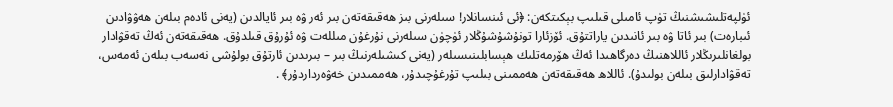ئۈلپەتلىشىشنىڭ تۈپ ئامىلى قىلىپ بېكىتكەن: ﴿ئى ئىنسانلار! سىلەرنى بىز ھەقىقەتەن بىر ئەر ۋە بىر ئايالدىن (يەنى ئادەم بىلەن ھەۋۋادىن ئىبارەت) بىر ئاتا ۋە بىر ئانىدىن ياراتتۇق. ئۆزئارا تونۇشۇشۇڭلار ئۈچۈن سىلەرنى نۇرغۇن مىللەت ۋە ئۇرۇق قىلدۇق. ھەقىقەتەن ئەڭ تەقۋادار بولغانلىرىڭلار ئاللاھنىڭ دەرگاھىدا ئەڭ ھۆرمەتلىك ھېسابلىنىسىلەر (يەنى كىشىلەرنىڭ بىر – بىرىدىن ئارتۇق بولۇشى نەسەب بىلەن ئەمەس، تەقۋادارلىق بىلەن بولىدۇ). ئاللاھ ھەقىقەتەن ھەممىنى بىلىپ تۇرغۇچىدۇر، ھەممىدىن خەۋەرداردۇر﴾ .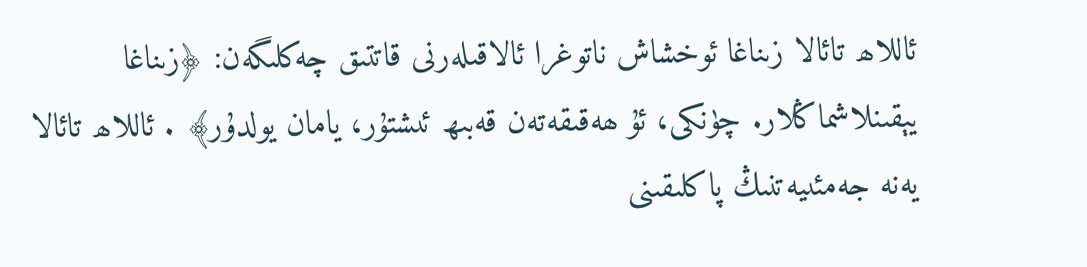ئاللاھ تائالا زىناغا ئوخشاش ناتوغرا ئالاقىلەرنى قاتتىق چەكلىگەن: ﴿زىناغا يېقىنلاشماڭلار. چۈنكى، ئۇ ھەقىقەتەن قەبىھ ئىشتۇر، يامان يولدۇر﴾ . ئاللاھ تائالا يەنە جەمئىيەتنىڭ پاكلىقىنى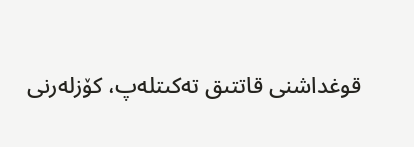قوغداشنى قاتتىق تەكىتلەپ، كۆزلەرنى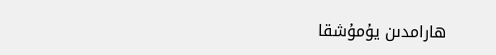ھارامدىن يۇمۇشقا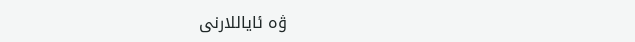ۋە ئاياللارنى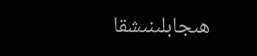ھىجابلىنىشقا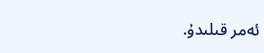ئەمر قىلىدۇ.